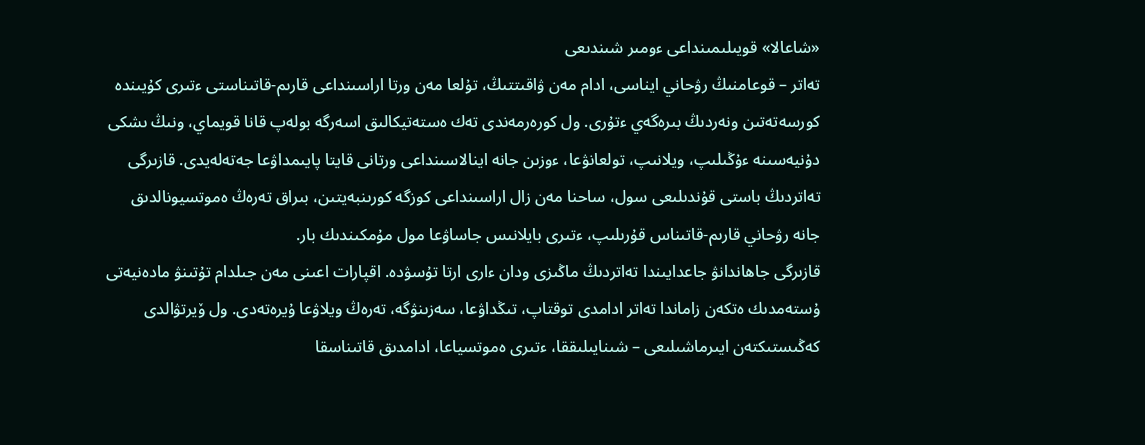«شاعالا» قويىلىمىنداعى ءومىر شىندىعى
تەاتر – قوعامنىڭ رۋحاني ايناسى، ادام مەن ۋاقىتتىڭ، تۇلعا مەن ورتا اراسىنداعى قارىم-قاتىناستى ءتىرى كۇيىندە كورسەتەتىن ونەردىڭ بىرەگەي ءتۇرى. ول كورەرمەندى تەك ەستەتيكالىق اسەرگە بولەپ قانا قويماي، ونىڭ ىشكى دۇنيەسىنە ءۇڭىلىپ، ويلانىپ، تولعانۋعا، ءوزىن جانە اينالاسىنداعى ورتانى قايتا پايىمداۋعا جەتەلەيدى. قازىرگى تەاتردىڭ باستى قۇندىلىعى سول، ساحنا مەن زال اراسىنداعى كوزگە كورىنبەيتىن، بىراق تەرەڭ ەموتسيونالدىق جانە رۋحاني قارىم-قاتىناس قۇرىلىپ، ءتىرى بايلانىس جاساۋعا مول مۇمكىندىك بار.
قازىرگى جاھاندانۋ جاعدايىندا تەاتردىڭ ماڭىزى ودان ءارى ارتا تۇسۋدە. اقپارات اعىنى مەن جىلدام تۇتىنۋ مادەنيەتى ۇستەمدىك ەتكەن زاماندا تەاتر ادامدى توقتاپ، تىڭداۋعا، سەزىنۋگە، تەرەڭ ويلاۋعا ۇيرەتەدى. ول ۆيرتۋالدى كەڭىستىكتەن ايىرماشىلىعى – شىنايىلىققا، ءتىرى ەموتسياعا، ادامدىق قاتىناسقا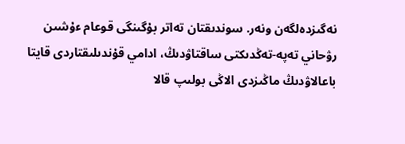نەگىزدەلگەن ونەر. سوندىقتان تەاتر بۇگىنگى قوعام ءۇشىن رۋحاني تەپە-تەڭدىكتى ساقتاۋدىڭ، ادامي قۇندىلىقتاردى قايتا باعالاۋدىڭ ماڭىزدى الاڭى بولىپ قالا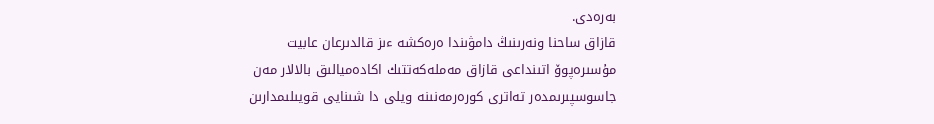بەرەدى.
قازاق ساحنا ونەرىنىڭ دامۋىندا ەرەكشە ءىز قالدىرعان عابيت مۇسىرەپوۆ اتىنداعى قازاق مەملەكەتتىك اكادەميالىق بالالار مەن جاسوسپىرىمدەر تەاترى كورەرمەنىنە ويلى دا شىنايى قويىلىمدارىن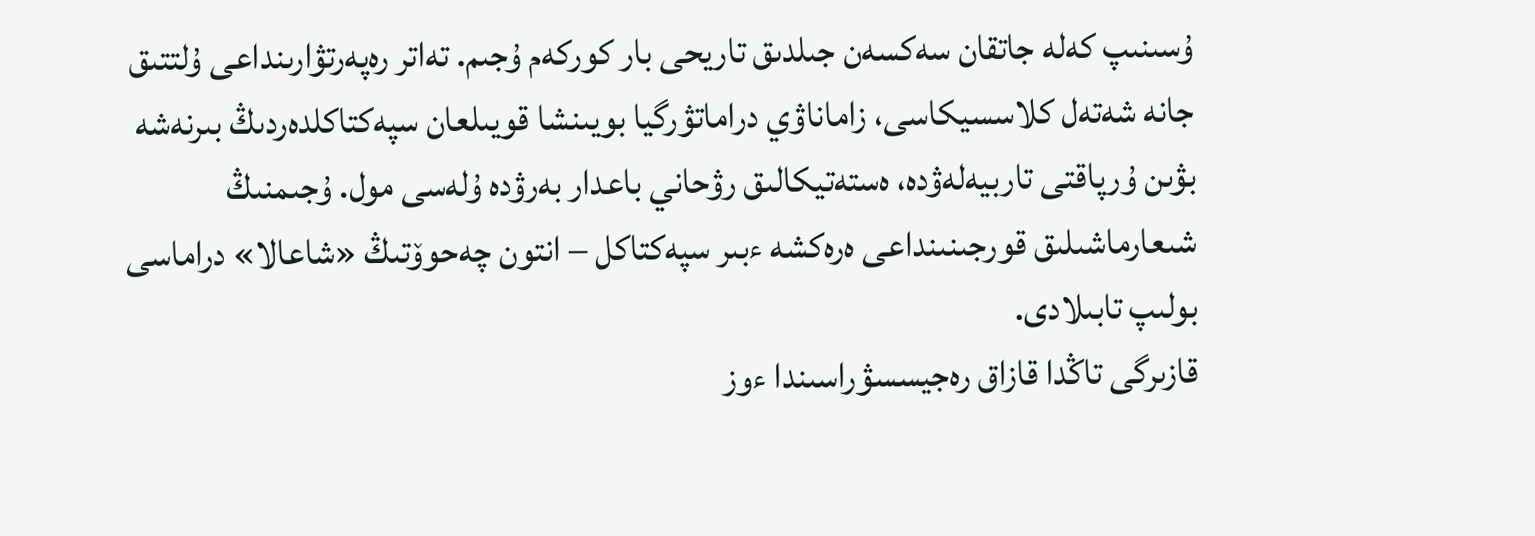ۇسىنىپ كەلە جاتقان سەكسەن جىلدىق تاريحى بار كوركەم ۇجىم. تەاتر رەپەرتۋارىنداعى ۇلتتىق جانە شەتەل كلاسسيكاسى، زاماناۋي دراماتۋرگيا بويىنشا قويىلعان سپەكتاكلدەردىڭ بىرنەشە بۋىن ۇرپاقتى تاربيەلەۋدە، ەستەتيكالىق رۋحاني باعدار بەرۋدە ۇلەسى مول. ۇجىمنىڭ شىعارماشىلىق قورجىنىنداعى ەرەكشە ءبىر سپەكتاكل – انتون چەحوۆتىڭ «شاعالا» دراماسى بولىپ تابىلادى.
قازىرگى تاڭدا قازاق رەجيسسۋراسىندا ءوز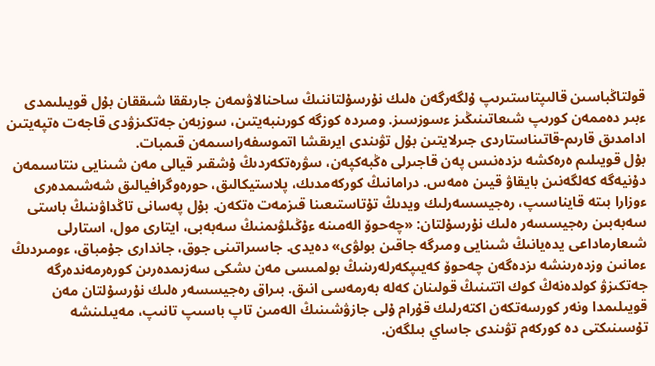قولتاڭباسىن قالىپتاستىرىپ ۇلگەرگەن ەلىك نۇرسۇلتاننىڭ ساحنالاۋىمەن جارىققا شىققان بۇل قويىلىمدى ءبىر دەممەن كورىپ شىعاتىنىڭىز ءسوزسىز. ومىردە كوزگە كورىنبەيتىن، سوزبەن جەتكىزۋدى قاجەت ەتپەيتىن ادامدىق قارىم-قاتىناستاردى جىرلايتىن بۇل تۋىندى ايرىقشا اتموسفەراسىمەن قىمبات.
بۇل قويىلىم ەرەكشە ىزدەنىس پەن قاجىرلى ەڭبەكپەن، سۋرەتكەردىڭ ۇشقىر قيالى مەن شىنايى ىنتاسىمەن دۇنيەگە كەلگەنىن بايقاۋ قيىن ەمەس. درامانىڭ كوركەمدىك، پلاستيكالىق، حورەوگرافيالىق شەشىمدەرى ءوزارا بىتە قايناسىپ، رەجيسسەرلىك ويدىڭ تۇتاستىعىنا قىزمەت ەتكەن. بۇل پەسانى تاڭداۋىنىڭ باستى سەبەبىن رەجيسسەر ەلىك نۇرسۇلتان: «چەحوۆ الەمىنە ءۇڭىلۋىمنىڭ سەبەبى، ايتارى مول، استارلى شىعارماداعى يدەيانىڭ شىنايى ومىرگە جاقىن بولۋى» دەيدى. جاسىراتىنى جوق، جاندارى جۇمباق، ءومىردىڭ ءمانىن وزدەرىنشە ىزدەگەن چەحوۆ كەيىپكەرلەرىنىڭ بولمىسى مەن ىشكى سەزىمدەرىن كورەرمەندەرگە جەتكىزۋ كولدەنەڭ كوك اتتىنىڭ قولىنان كەلە بەرمەسى انىق. بىراق رەجيسسەر ەلىك نۇرسۇلتان مەن قويىلىمدا ونەر كورسەتكەن اكتەرلىك قۇرام ۇلى جازۋشىنىڭ الەمىن تاپ باسىپ تانىپ، مەيىلىنشە تۇسىنىكتى دە كوركەم تۋىندى جاساي بىلگەن.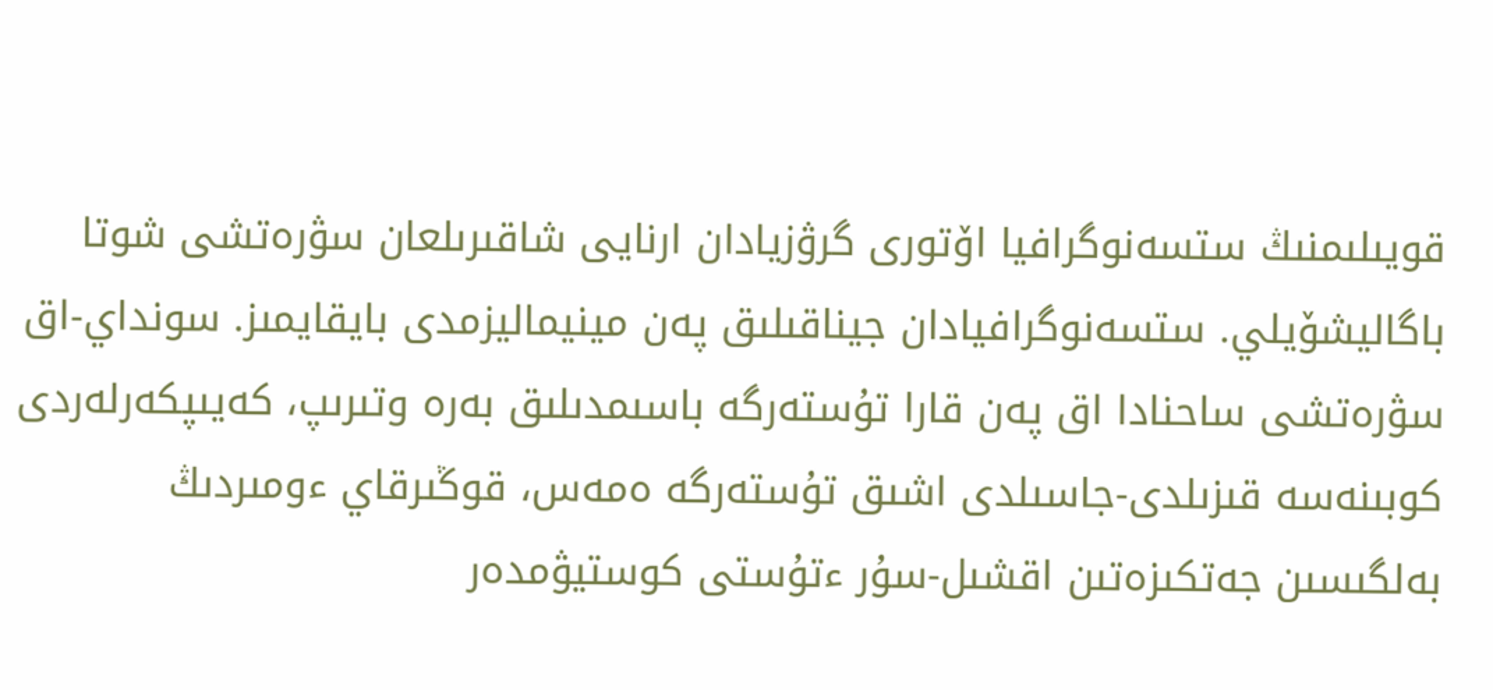قويىلىمنىڭ ستسەنوگرافيا اۆتورى گرۋزيادان ارنايى شاقىرىلعان سۋرەتشى شوتا باگاليشۆيلي. ستسەنوگرافيادان جيناقىلىق پەن مينيماليزمدى بايقايمىز. سونداي-اق سۋرەتشى ساحنادا اق پەن قارا تۇستەرگە باسىمدىلىق بەرە وتىرىپ، كەيىپكەرلەردى كوبىنەسە قىزىلدى-جاسىلدى اشىق تۇستەرگە ەمەس، قوڭىرقاي ءومىردىڭ بەلگىسىن جەتكىزەتىن اقشىل-سۇر ءتۇستى كوستيۋمدەر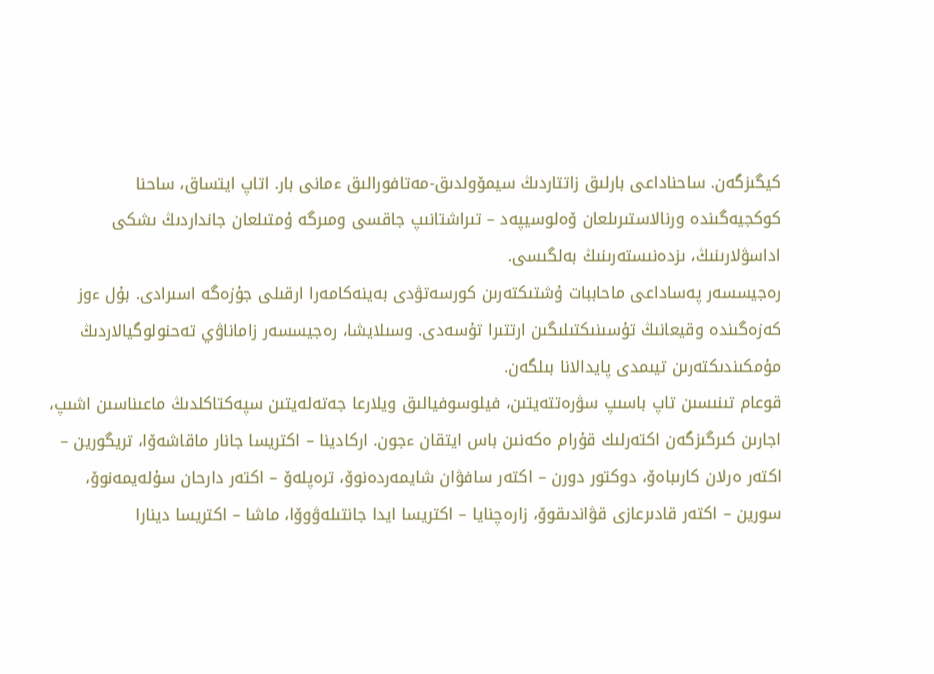كيگىزگەن. ساحناداعى بارلىق زاتتاردىڭ سيمۆولدىق-مەتافورالىق ءمانى بار. اتاپ ايتساق، ساحنا كوكجيەگىندە ورنالاستىرىلعان ۆەلوسيپەد – تىراشتانىپ جاقسى ومىرگە ۇمتىلعان جانداردىڭ ىشكى اداسۋلارىنىڭ، ىزدەنىستەرىنىڭ بەلگىسى.
رەجيسسەر پەساداعى ماحاببات ۇشتىكتەرىن كورسەتۋدى بەينەكامەرا ارقىلى جۇزەگە اسىرادى. بۇل ءوز كەزەگىندە وقيعانىڭ تۇسىنىكتىلىگىن ارتتىرا تۇسەدى. وسىلايشا، رەجيسسەر زاماناۋي تەحنولوگيالاردىڭ مۇمكىندىكتەرىن تيىمدى پايدالانا بىلگەن.
قوعام تىنىسىن تاپ باسىپ سۋرەتتەيتىن، فيلوسوفيالىق ويلارعا جەتەلەيتىن سپەكتاكلدىڭ ماعىناسىن اشىپ، اجارىن كىرگىزگەن اكتەرلىك قۇرام ەكەنىن باس ايتقان ءجون. اركادينا – اكتريسا جانار ماقاشەۆا، تريگورين – اكتەر ەرلان كارىباەۆ، دوكتور دورن – اكتەر سافۋان شايمەردەنوۆ، ترەپلەۆ – اكتەر دارحان سۇلەيمەنوۆ، سورين – اكتەر قادىرعازى قۋاندىقوۆ، زارەچنايا – اكتريسا ايدا جانتىلەۋوۆا، ماشا – اكتريسا دينارا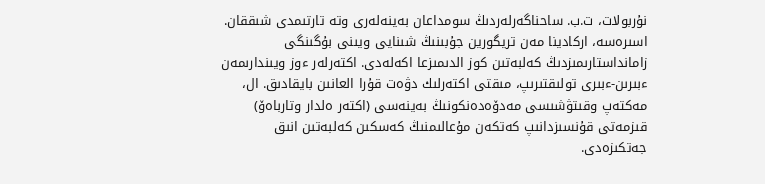نۇربولات، ت.ب. ساحناگەرلەردىڭ سومداعان بەينەلەرى وتە تارتىمدى شىققان. اسىرەسە، اركادينا مەن تريگورين جۇبىنىڭ شىنايى ويىنى بۇگىنگى زامانداستارىمىزدىڭ كەلبەتىن كوز الدىمىزعا اكەلەدى. اكتەرلەر ءوز ويىندارىمەن ءبىرىن-ءبىرى تولىقتىرىپ، مىقتى اكتەرلىك دۋەت قۇرا العانىن بايقادىق. ال، مەكتەپ وقىتۋشىسى مەدۆەدەنكونىڭ بەينەسى (اكتەر ەلدار وتارباەۆ) قىزمەتى قۇنسىزدانىپ كەتكەن مۇعالىمنىڭ كەسكىن كەلبەتىن انىق جەتكىزەدى.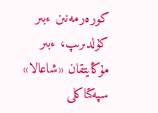كورەرمەنىن ءبىر كۇلدىرىپ، ءبىر مۇڭايتقان «شاعالا» سپەكتاكلى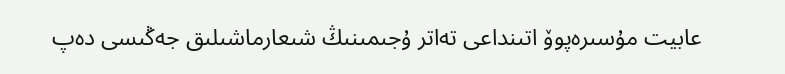عابيت مۇسىرەپوۆ اتىنداعى تەاتر ۇجىمىنىڭ شىعارماشىلىق جەڭىسى دەپ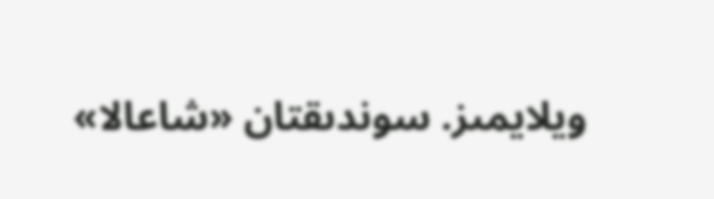ويلايمىز. سوندىقتان «شاعالا»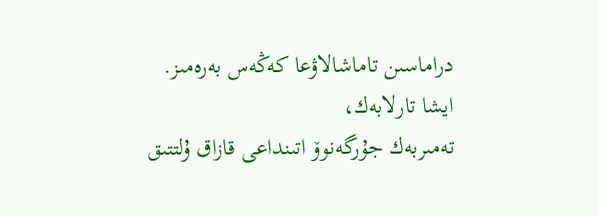دراماسىن تاماشالاۋعا كەڭەس بەرەمىز.
ايشا تارلابەك،
تەمىربەك جۇرگەنوۆ اتىنداعى قازاق ۇلتتىق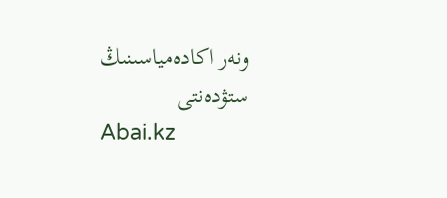ونەر اكادەمياسىنىڭ ستۋدەنتى
Abai.kz